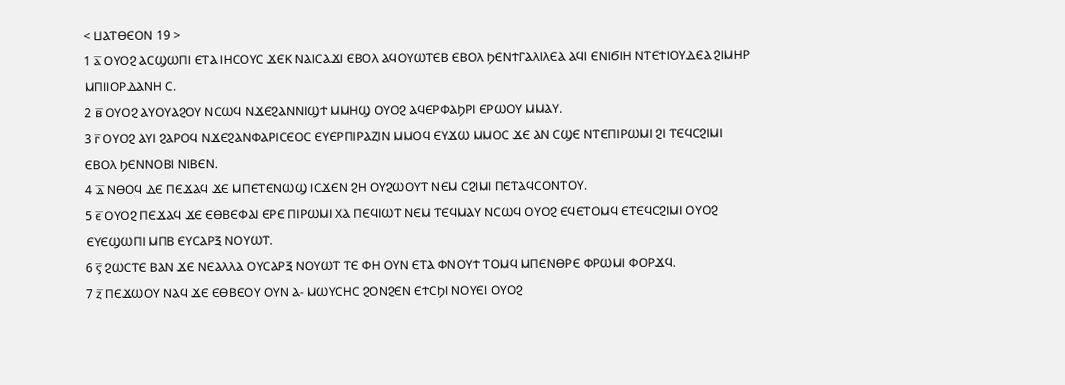< ⳘⲀⲦⲐⲈⲞⲚ 19 >
1 ⲁ̅ ⲞⲨⲞϨ ⲀⲤϢⲰⲠⲒ ⲈⲦⲀ ⲒⲎⲤⲞⲨⲤ ϪⲈⲔ ⲚⲀⲒⲤⲀϪⲒ ⲈⲂⲞⲖ ⲀϤⲞⲨⲰⲦⲈⲂ ⲈⲂⲞⲖ ϦⲈⲚϮⲄⲀⲖⲒⲖⲈⲀ ⲀϤⲒ ⲈⲚⲒϬⲒⲎ ⲚⲦⲈϮⲒⲞⲨⲆⲈⲀ ϨⲒⲘⲎⲢ ⲘⲠⲒⲒⲞⲢⲆⲀⲚⲎ Ⲥ.
2 ⲃ̅ ⲞⲨⲞϨ ⲀⲨⲞⲨⲀϨⲞⲨ ⲚⲤⲰϤ ⲚϪⲈϨⲀⲚⲚⲒϢϮ ⲘⲘⲎϢ ⲞⲨⲞϨ ⲀϤⲈⲢⲪⲀϦⲢⲒ ⲈⲢⲰⲞⲨ ⲘⲘⲀⲨ.
3 ⲅ̅ ⲞⲨⲞϨ ⲀⲨⲒ ϨⲀⲢⲞϤ ⲚϪⲈϨⲀⲚⲪⲀⲢⲒⲤⲈⲞⲤ ⲈⲨⲈⲢⲠⲒⲢⲀⲌⲒⲚ ⲘⲘⲞϤ ⲈⲨϪⲰ ⲘⲘⲞⲤ ϪⲈ ⲀⲚ ⲤϢⲈ ⲚⲦⲈⲠⲒⲢⲰⲘⲒ ϨⲒ ⲦⲈϤⲤϨⲒⲘⲒ ⲈⲂⲞⲖ ϦⲈⲚⲚⲞⲂⲒ ⲚⲒⲂⲈⲚ.
4 ⲇ̅ ⲚⲐⲞϤ ⲆⲈ ⲠⲈϪⲀϤ ϪⲈ ⲘⲠⲈⲦⲈⲚⲰϢ ⲒⲤϪⲈⲚ ϨⲎ ⲞⲨϨⲰⲞⲨⲦ ⲚⲈⲘ ⲤϨⲒⲘⲒ ⲠⲈⲦⲀϤⲤⲞⲚⲦⲞⲨ.
5 ⲉ̅ ⲞⲨⲞϨ ⲠⲈϪⲀϤ ϪⲈ ⲈⲐⲂⲈⲪⲀⲒ ⲈⲢⲈ ⲠⲒⲢⲰⲘⲒ ⲬⲀ ⲠⲈϤⲒⲰⲦ ⲚⲈⲘ ⲦⲈϤⲘⲀⲨ ⲚⲤⲰϤ ⲞⲨⲞϨ ⲈϤⲈⲦⲞⲘϤ ⲈⲦⲈϤⲤϨⲒⲘⲒ ⲞⲨⲞϨ ⲈⲨⲈϢⲰⲠⲒ ⲘⲠⲂ ⲈⲨⲤⲀⲢⲜ ⲚⲞⲨⲰⲦ.
6 ⲋ̅ ϨⲰⲤⲦⲈ ⲂⲀⲚ ϪⲈ ⲚⲈⲀⲖⲖⲀ ⲞⲨⲤⲀⲢⲜ ⲚⲞⲨⲰⲦ ⲦⲈ ⲪⲎ ⲞⲨⲚ ⲈⲦⲀ ⲪⲚⲞⲨϮ ⲦⲞⲘϤ ⲘⲠⲈⲚⲐⲢⲈ ⲪⲢⲰⲘⲒ ⲪⲞⲢϪϤ.
7 ⲍ̅ ⲠⲈϪⲰⲞⲨ ⲚⲀϤ ϪⲈ ⲈⲐⲂⲈⲞⲨ ⲞⲨⲚ Ⲁ- ⲘⲰⲨⲤⲎⲤ ϨⲞⲚϨⲈⲚ ⲈϮⲤϦⲒ ⲚⲞⲨⲈⲒ ⲞⲨⲞϨ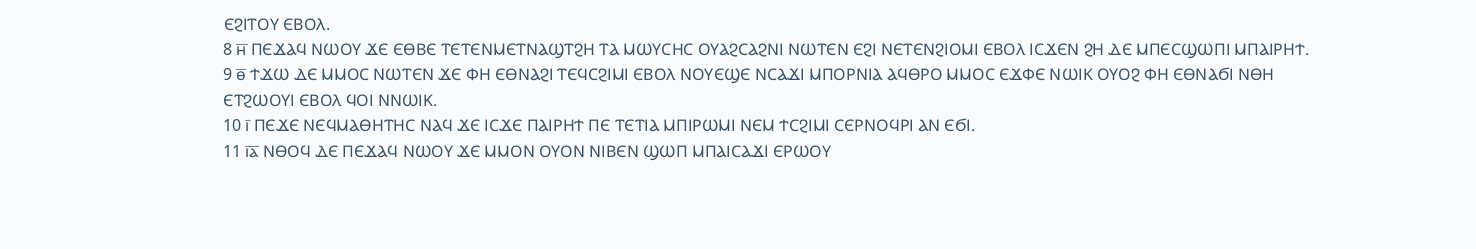ⲈϨⲒⲦⲞⲨ ⲈⲂⲞⲖ.
8 ⲏ̅ ⲠⲈϪⲀϤ ⲚⲰⲞⲨ ϪⲈ ⲈⲐⲂⲈ ⲦⲈⲦⲈⲚⲘⲈⲦⲚⲀϢⲦϨⲎ ⲦⲀ ⲘⲰⲨⲤⲎⲤ ⲞⲨⲀϨⲤⲀϨⲚⲒ ⲚⲰⲦⲈⲚ ⲈϨⲒ ⲚⲈⲦⲈⲚϨⲒⲞⲘⲒ ⲈⲂⲞⲖ ⲒⲤϪⲈⲚ ϨⲎ ⲆⲈ ⲘⲠⲈⲤϢⲰⲠⲒ ⲘⲠⲀⲒⲢⲎϮ.
9 ⲑ̅ ϮϪⲰ ⲆⲈ ⲘⲘⲞⲤ ⲚⲰⲦⲈⲚ ϪⲈ ⲪⲎ ⲈⲐⲚⲀϨⲒ ⲦⲈϤⲤϨⲒⲘⲒ ⲈⲂⲞⲖ ⲚⲞⲨⲈϢⲈ ⲚⲤⲀϪⲒ ⲘⲠⲞⲢⲚⲒⲀ ⲀϤⲐⲢⲞ ⲘⲘⲞⲤ ⲈϪⲪⲈ ⲚⲰⲒⲔ ⲞⲨⲞϨ ⲪⲎ ⲈⲐⲚⲀϬⲒ ⲚⲐⲎ ⲈⲦϨⲰⲞⲨⲒ ⲈⲂⲞⲖ ϤⲞⲒ ⲚⲚⲰⲒⲔ.
10 ⲓ̅ ⲠⲈϪⲈ ⲚⲈϤⲘⲀⲐⲎⲦⲎⲤ ⲚⲀϤ ϪⲈ ⲒⲤϪⲈ ⲠⲀⲒⲢⲎϮ ⲠⲈ ⲦⲈⲦⲒⲀ ⲘⲠⲒⲢⲰⲘⲒ ⲚⲈⲘ ϮⲤϨⲒⲘⲒ ⲤⲈⲢⲚⲞϤⲢⲒ ⲀⲚ ⲈϬⲒ.
11 ⲓ̅ⲁ̅ ⲚⲐⲞϤ ⲆⲈ ⲠⲈϪⲀϤ ⲚⲰⲞⲨ ϪⲈ ⲘⲘⲞⲚ ⲞⲨⲞⲚ ⲚⲒⲂⲈⲚ ϢⲰⲠ ⲘⲠⲀⲒⲤⲀϪⲒ ⲈⲢⲰⲞⲨ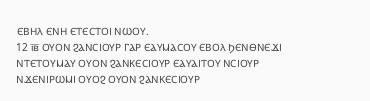ⲈⲂⲎⲖ ⲈⲚⲎ ⲈⲦⲈⲤⲦⲞⲒ ⲚⲰⲞⲨ.
12 ⲓ̅ⲃ̅ ⲞⲨⲞⲚ ϨⲀⲚⲤⲒⲞⲨⲢ ⲄⲀⲢ ⲈⲀⲨⲘⲀⲤⲞⲨ ⲈⲂⲞⲖ ϦⲈⲚⲐⲚⲈϪⲒ ⲚⲦⲈⲦⲞⲨⲘⲀⲨ ⲞⲨⲞⲚ ϨⲀⲚⲔⲈⲤⲒⲞⲨⲢ ⲈⲀⲨⲀⲒⲦⲞⲨ ⲚⲤⲒⲞⲨⲢ ⲚϪⲈⲚⲒⲢⲰⲘⲒ ⲞⲨⲞϨ ⲞⲨⲞⲚ ϨⲀⲚⲔⲈⲤⲒⲞⲨⲢ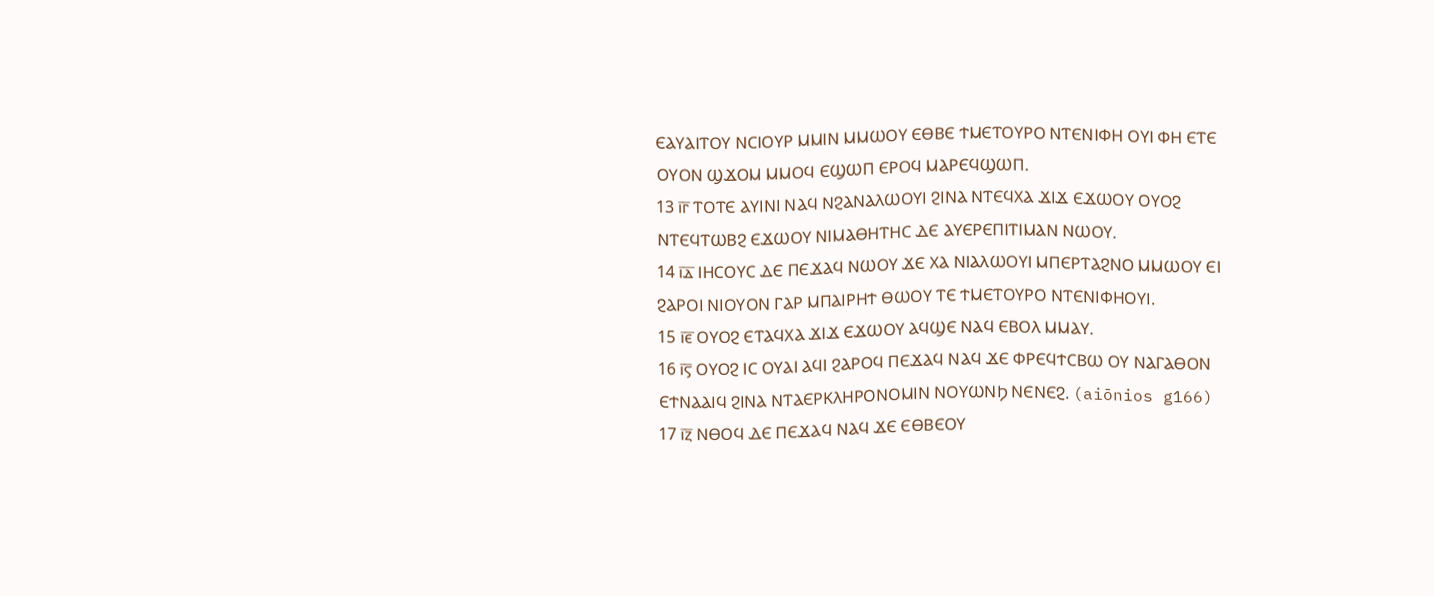ⲈⲀⲨⲀⲒⲦⲞⲨ ⲚⲤⲒⲞⲨⲢ ⲘⲘⲒⲚ ⲘⲘⲰⲞⲨ ⲈⲐⲂⲈ ϮⲘⲈⲦⲞⲨⲢⲞ ⲚⲦⲈⲚⲒⲪⲎ ⲞⲨⲒ ⲪⲎ ⲈⲦⲈ ⲞⲨⲞⲚ ϢϪⲞⲘ ⲘⲘⲞϤ ⲈϢⲰⲠ ⲈⲢⲞϤ ⲘⲀⲢⲈϤϢⲰⲠ.
13 ⲓ̅ⲅ̅ ⲦⲞⲦⲈ ⲀⲨⲒⲚⲒ ⲚⲀϤ ⲚϨⲀⲚⲀⲖⲰⲞⲨⲒ ϨⲒⲚⲀ ⲚⲦⲈϤⲬⲀ ϪⲒϪ ⲈϪⲰⲞⲨ ⲞⲨⲞϨ ⲚⲦⲈϤⲦⲰⲂϨ ⲈϪⲰⲞⲨ ⲚⲒⲘⲀⲐⲎⲦⲎⲤ ⲆⲈ ⲀⲨⲈⲢⲈⲠⲒⲦⲒⲘⲀⲚ ⲚⲰⲞⲨ.
14 ⲓ̅ⲇ̅ ⲒⲎⲤⲞⲨⲤ ⲆⲈ ⲠⲈϪⲀϤ ⲚⲰⲞⲨ ϪⲈ ⲬⲀ ⲚⲒⲀⲖⲰⲞⲨⲒ ⲘⲠⲈⲢⲦⲀϨⲚⲞ ⲘⲘⲰⲞⲨ ⲈⲒ ϨⲀⲢⲞⲒ ⲚⲒⲞⲨⲞⲚ ⲄⲀⲢ ⲘⲠⲀⲒⲢⲎϮ ⲐⲰⲞⲨ ⲦⲈ ϮⲘⲈⲦⲞⲨⲢⲞ ⲚⲦⲈⲚⲒⲪⲎⲞⲨⲒ.
15 ⲓ̅ⲉ̅ ⲞⲨⲞϨ ⲈⲦⲀϤⲬⲀ ϪⲒϪ ⲈϪⲰⲞⲨ ⲀϤϢⲈ ⲚⲀϤ ⲈⲂⲞⲖ ⲘⲘⲀⲨ.
16 ⲓ̅ⲋ̅ ⲞⲨⲞϨ ⲒⲤ ⲞⲨⲀⲒ ⲀϤⲒ ϨⲀⲢⲞϤ ⲠⲈϪⲀϤ ⲚⲀϤ ϪⲈ ⲪⲢⲈϤϮⲤⲂⲰ ⲞⲨ ⲚⲀⲄⲀⲐⲞⲚ ⲈϮⲚⲀⲀⲒϤ ϨⲒⲚⲀ ⲚⲦⲀⲈⲢⲔⲖⲎⲢⲞⲚⲞⲘⲒⲚ ⲚⲞⲨⲰⲚϦ ⲚⲈⲚⲈϨ. (aiōnios g166)
17 ⲓ̅ⲍ̅ ⲚⲐⲞϤ ⲆⲈ ⲠⲈϪⲀϤ ⲚⲀϤ ϪⲈ ⲈⲐⲂⲈⲞⲨ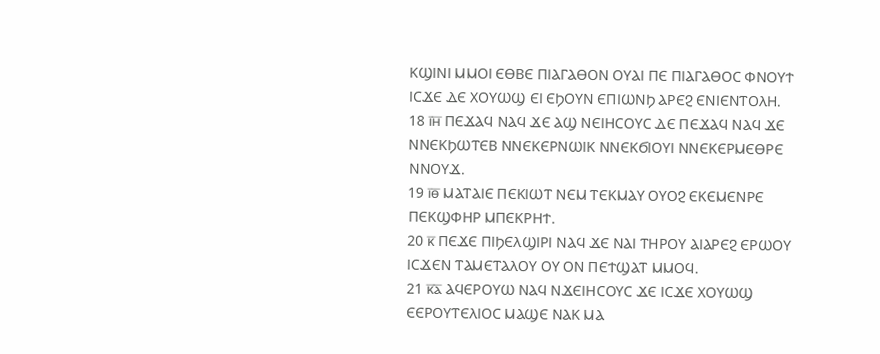ⲔϢⲒⲚⲒ ⲘⲘⲞⲒ ⲈⲐⲂⲈ ⲠⲒⲀⲄⲀⲐⲞⲚ ⲞⲨⲀⲒ ⲠⲈ ⲠⲒⲀⲄⲀⲐⲞⲤ ⲪⲚⲞⲨϮ ⲒⲤϪⲈ ⲆⲈ ⲬⲞⲨⲰϢ ⲈⲒ ⲈϦⲞⲨⲚ ⲈⲠⲒⲰⲚϦ ⲀⲢⲈϨ ⲈⲚⲒⲈⲚⲦⲞⲖⲎ.
18 ⲓ̅ⲏ̅ ⲠⲈϪⲀϤ ⲚⲀϤ ϪⲈ ⲀϢ ⲚⲈⲒⲎⲤⲞⲨⲤ ⲆⲈ ⲠⲈϪⲀϤ ⲚⲀϤ ϪⲈ ⲚⲚⲈⲔϦⲰⲦⲈⲂ ⲚⲚⲈⲔⲈⲢⲚⲰⲒⲔ ⲚⲚⲈⲔϬⲒⲞⲨⲒ ⲚⲚⲈⲔⲈⲢⲘⲈⲐⲢⲈ ⲚⲚⲞⲨϪ.
19 ⲓ̅ⲑ̅ ⲘⲀⲦⲀⲒⲈ ⲠⲈⲔⲒⲰⲦ ⲚⲈⲘ ⲦⲈⲔⲘⲀⲨ ⲞⲨⲞϨ ⲈⲔⲈⲘⲈⲚⲢⲈ ⲠⲈⲔϢⲪⲎⲢ ⲘⲠⲈⲔⲢⲎϮ.
20 ⲕ̅ ⲠⲈϪⲈ ⲠⲒϦⲈⲖϢⲒⲢⲒ ⲚⲀϤ ϪⲈ ⲚⲀⲒ ⲦⲎⲢⲞⲨ ⲀⲒⲀⲢⲈϨ ⲈⲢⲰⲞⲨ ⲒⲤϪⲈⲚ ⲦⲀⲘⲈⲦⲀⲖⲞⲨ ⲞⲨ ⲞⲚ ⲠⲈϮϢⲀⲦ ⲘⲘⲞϤ.
21 ⲕ̅ⲁ̅ ⲀϤⲈⲢⲞⲨⲰ ⲚⲀϤ ⲚϪⲈⲒⲎⲤⲞⲨⲤ ϪⲈ ⲒⲤϪⲈ ⲬⲞⲨⲰϢ ⲈⲈⲢⲞⲨⲦⲈⲖⲒⲞⲤ ⲘⲀϢⲈ ⲚⲀⲔ ⲘⲀ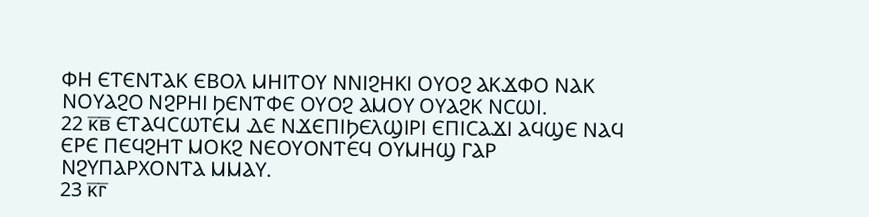ⲪⲎ ⲈⲦⲈⲚⲦⲀⲔ ⲈⲂⲞⲖ ⲘⲎⲒⲦⲞⲨ ⲚⲚⲒϨⲎⲔⲒ ⲞⲨⲞϨ ⲀⲔϪⲪⲞ ⲚⲀⲔ ⲚⲞⲨⲀϨⲞ ⲚϨⲢⲎⲒ ϦⲈⲚⲦⲪⲈ ⲞⲨⲞϨ ⲀⲘⲞⲨ ⲞⲨⲀϨⲔ ⲚⲤⲰⲒ.
22 ⲕ̅ⲃ̅ ⲈⲦⲀϤⲤⲰⲦⲈⲘ ⲆⲈ ⲚϪⲈⲠⲒϦⲈⲖϢⲒⲢⲒ ⲈⲠⲒⲤⲀϪⲒ ⲀϤϢⲈ ⲚⲀϤ ⲈⲢⲈ ⲠⲈϤϨⲎⲦ ⲘⲞⲔϨ ⲚⲈⲞⲨⲞⲚⲦⲈϤ ⲞⲨⲘⲎϢ ⲄⲀⲢ ⲚϨⲨⲠⲀⲢⲬⲞⲚⲦⲀ ⲘⲘⲀⲨ.
23 ⲕ̅ⲅ̅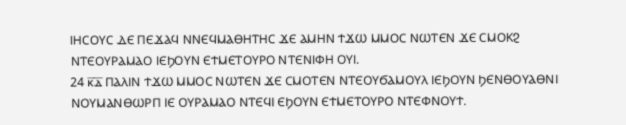ⲒⲎⲤⲞⲨⲤ ⲆⲈ ⲠⲈϪⲀϤ ⲚⲚⲈϤⲘⲀⲐⲎⲦⲎⲤ ϪⲈ ⲀⲘⲎⲚ ϮϪⲰ ⲘⲘⲞⲤ ⲚⲰⲦⲈⲚ ϪⲈ ⲤⲘⲞⲔϨ ⲚⲦⲈⲞⲨⲢⲀⲘⲀⲞ ⲒⲈϦⲞⲨⲚ ⲈϮⲘⲈⲦⲞⲨⲢⲞ ⲚⲦⲈⲚⲒⲪⲎ ⲞⲨⲒ.
24 ⲕ̅ⲇ̅ ⲠⲀⲖⲒⲚ ϮϪⲰ ⲘⲘⲞⲤ ⲚⲰⲦⲈⲚ ϪⲈ ⲤⲘⲞⲦⲈⲚ ⲚⲦⲈⲞⲨϬⲀⲘⲞⲨⲖ ⲒⲈϦⲞⲨⲚ ϦⲈⲚⲐⲞⲨⲀⲐⲚⲒ ⲚⲞⲨⲘⲀⲚⲐⲰⲢⲠ ⲒⲈ ⲞⲨⲢⲀⲘⲀⲞ ⲚⲦⲈϤⲒ ⲈϦⲞⲨⲚ ⲈϮⲘⲈⲦⲞⲨⲢⲞ ⲚⲦⲈⲪⲚⲞⲨϮ.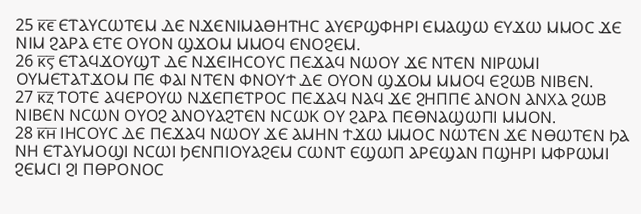25 ⲕ̅ⲉ̅ ⲈⲦⲀⲨⲤⲰⲦⲈⲘ ⲆⲈ ⲚϪⲈⲚⲒⲘⲀⲐⲎⲦⲎⲤ ⲀⲨⲈⲢϢⲪⲎⲢⲒ ⲈⲘⲀϢⲰ ⲈⲨϪⲰ ⲘⲘⲞⲤ ϪⲈ ⲚⲒⲘ ϨⲀⲢⲀ ⲈⲦⲈ ⲞⲨⲞⲚ ϢϪⲞⲘ ⲘⲘⲞϤ ⲈⲚⲞϨⲈⲘ.
26 ⲕ̅ⲋ̅ ⲈⲦⲀϤϪⲞⲨϢⲦ ⲆⲈ ⲚϪⲈⲒⲎⲤⲞⲨⲤ ⲠⲈϪⲀϤ ⲚⲰⲞⲨ ϪⲈ ⲚⲦⲈⲚ ⲚⲒⲢⲰⲘⲒ ⲞⲨⲘⲈⲦⲀⲦϪⲞⲘ ⲠⲈ ⲪⲀⲒ ⲚⲦⲈⲚ ⲪⲚⲞⲨϮ ⲆⲈ ⲞⲨⲞⲚ ϢϪⲞⲘ ⲘⲘⲞϤ ⲈϨⲰⲂ ⲚⲒⲂⲈⲚ.
27 ⲕ̅ⲍ̅ ⲦⲞⲦⲈ ⲀϤⲈⲢⲞⲨⲰ ⲚϪⲈⲠⲈⲦⲢⲞⲤ ⲠⲈϪⲀϤ ⲚⲀϤ ϪⲈ ϨⲎⲠⲠⲈ ⲀⲚⲞⲚ ⲀⲚⲬⲀ ϨⲰⲂ ⲚⲒⲂⲈⲚ ⲚⲤⲰⲚ ⲞⲨⲞϨ ⲀⲚⲞⲨⲀϨⲦⲈⲚ ⲚⲤⲰⲔ ⲞⲨ ϨⲀⲢⲀ ⲠⲈⲐⲚⲀϢⲰⲠⲒ ⲘⲘⲞⲚ.
28 ⲕ̅ⲏ̅ ⲒⲎⲤⲞⲨⲤ ⲆⲈ ⲠⲈϪⲀϤ ⲚⲰⲞⲨ ϪⲈ ⲀⲘⲎⲚ ϮϪⲰ ⲘⲘⲞⲤ ⲚⲰⲦⲈⲚ ϪⲈ ⲚⲐⲰⲦⲈⲚ ϦⲀ ⲚⲎ ⲈⲦⲀⲨⲘⲞϢⲒ ⲚⲤⲰⲒ ϦⲈⲚⲠⲒⲞⲨⲀϨⲈⲘ ⲤⲰⲚⲦ ⲈϢⲰⲠ ⲀⲢⲈϢⲀⲚ ⲠϢⲎⲢⲒ ⲘⲪⲢⲰⲘⲒ ϨⲈⲘⲤⲒ ϨⲒ ⲠⲐⲢⲞⲚⲞⲤ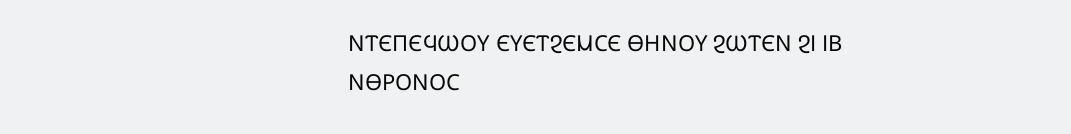ⲚⲦⲈⲠⲈϤⲰⲞⲨ ⲈⲨⲈⲦϨⲈⲘⲤⲈ ⲐⲎⲚⲞⲨ ϨⲰⲦⲈⲚ ϨⲒ ⲒⲂ ⲚⲐⲢⲞⲚⲞⲤ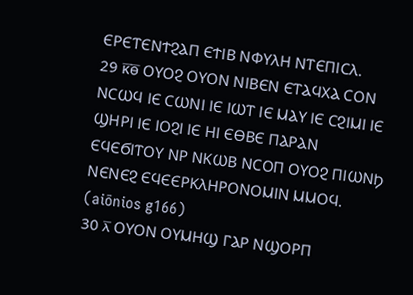ⲈⲢⲈⲦⲈⲚϮϨⲀⲠ ⲈϮⲒⲂ ⲚⲪⲨⲖⲎ ⲚⲦⲈⲠⲒⲤⲖ.
29 ⲕ̅ⲑ̅ ⲞⲨⲞϨ ⲞⲨⲞⲚ ⲚⲒⲂⲈⲚ ⲈⲦⲀϤⲬⲀ ⲤⲞⲚ ⲚⲤⲰϤ ⲒⲈ ⲤⲰⲚⲒ ⲒⲈ ⲒⲰⲦ ⲒⲈ ⲘⲀⲨ ⲒⲈ ⲤϨⲒⲘⲒ ⲒⲈ ϢⲎⲢⲒ ⲒⲈ ⲒⲞϨⲒ ⲒⲈ ⲎⲒ ⲈⲐⲂⲈ ⲠⲀⲢⲀⲚ ⲈϤⲈϬⲒⲦⲞⲨ ⲚⲢ ⲚⲔⲰⲂ ⲚⲤⲞⲠ ⲞⲨⲞϨ ⲠⲒⲰⲚϦ ⲚⲈⲚⲈϨ ⲈϤⲈⲈⲢⲔⲖⲎⲢⲞⲚⲞⲘⲒⲚ ⲘⲘⲞϤ. (aiōnios g166)
30 ⲗ̅ ⲞⲨⲞⲚ ⲞⲨⲘⲎϢ ⲄⲀⲢ ⲚϢⲞⲢⲠ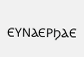ⲈⲨⲚⲀⲈⲢϦⲀⲈ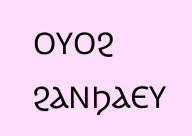ⲞⲨⲞϨ ϨⲀⲚϦⲀⲈⲨ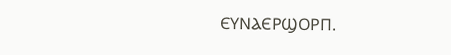ⲈⲨⲚⲀⲈⲢϢⲞⲢⲠ.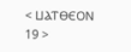< ⳘⲀⲦⲐⲈⲞⲚ 19 >